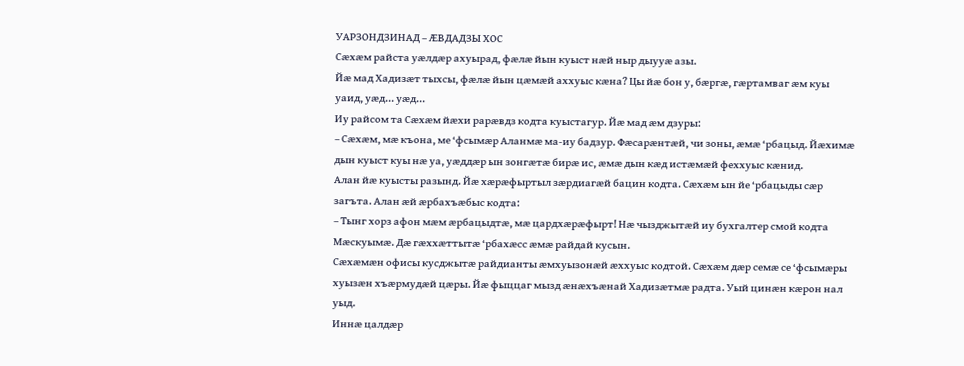УАРЗОНДЗИНАД – ÆВДАДЗЫ ХОС
Сæхæм райста уæлдæр ахуырад, фæлæ йын куыст нæй ныр дыууæ азы.
Йæ мад Хадизæт тыхсы, фæлæ йын цæмæй аххуыс кæна? Цы йæ бон у, бæргæ, гæртамваг æм куы уаид, уæд… уæд…
Иу райсом та Сæхæм йæхи рарæвдз кодта куыстагур. Йæ мад æм дзуры:
– Сæхæм, мæ къона, ме ‘фсымæр Аланмæ ма-иу бадзур. Фæсарæнтæй, чи зоны, æмæ ‘рбацыд. Йæхимæ дын куыст куы нæ уа, уæддæр ын зонгæтæ бирæ ис, æмæ дын кæд истæмæй феххуыс кæнид.
Алан йæ куысты разынд. Йæ хæрæфыртыл зæрдиагæй бацин кодта. Сæхæм ын йе ‘рбацыды сæр загъта. Алан æй æрбахъæбыс кодта:
– Тынг хорз афон мæм æрбацыдтæ, мæ цардхæрæфырт! Нæ чызджытæй иу бухгалтер смой кодта Мæскуымæ. Дæ гæххæттытæ ‘рбахæсс æмæ райдай кусын.
Сæхæмæн офисы кусджытæ райдианты æмхуызонæй æххуыс кодтой. Сæхæм дæр семæ се ‘фсымæры хуызæн хъæрмудæй цæры. Йæ фыццаг мызд æнæхъæнай Хадизæтмæ радта. Уый цинæн кæрон нал уыд.
Иннæ цалдæр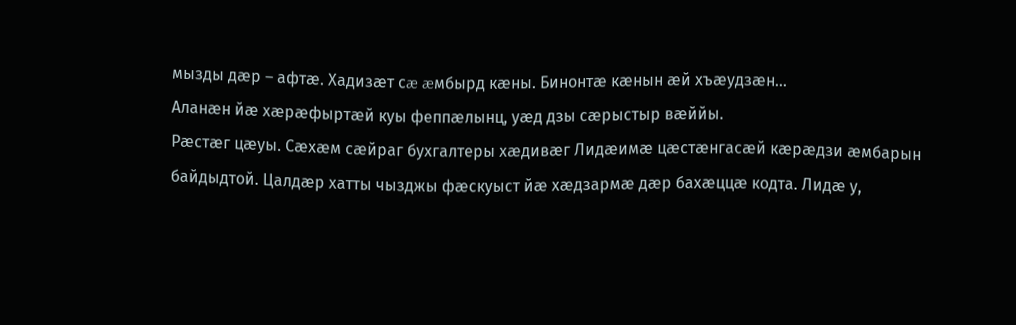мызды дæр – афтæ. Хадизæт сæ æмбырд кæны. Бинонтæ кæнын æй хъæудзæн…
Аланæн йæ хæрæфыртæй куы феппæлынц, уæд дзы сæрыстыр вæййы.
Рæстæг цæуы. Сæхæм сæйраг бухгалтеры хæдивæг Лидæимæ цæстæнгасæй кæрæдзи æмбарын байдыдтой. Цалдæр хатты чызджы фæскуыст йæ хæдзармæ дæр бахæццæ кодта. Лидæ у,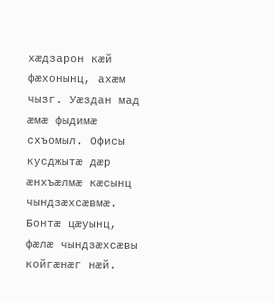хæдзарон кæй фæхонынц, ахæм чызг. Уæздан мад æмæ фыдимæ схъомыл. Офисы кусджытæ дæр æнхъæлмæ кæсынц чындзæхсæвмæ.
Бонтæ цæуынц, фæлæ чындзæхсæвы койгæнæг нæй.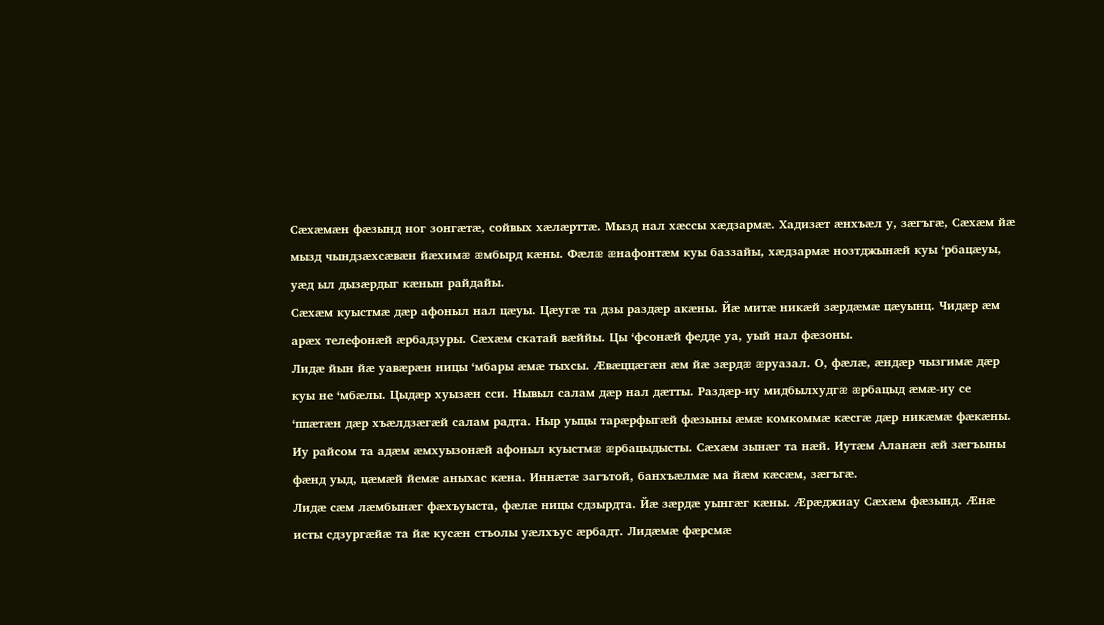Сæхæмæн фæзынд ног зонгæтæ, сойвых хæлæрттæ. Мызд нал хæссы хæдзармæ. Хадизæт æнхъæл у, зæгъгæ, Сæхæм йæ мызд чындзæхсæвæн йæхимæ æмбырд кæны. Фæлæ æнафонтæм куы баззайы, хæдзармæ нозтджынæй куы ‘рбацæуы, уæд ыл дызæрдыг кæнын райдайы.
Сæхæм куыстмæ дæр афоныл нал цæуы. Цæугæ та дзы раздæр акæны. Йæ митæ никæй зæрдæмæ цæуынц. Чидæр æм арæх телефонæй æрбадзуры. Сæхæм скатай вæййы. Цы ‘фсонæй федде уа, уый нал фæзоны.
Лидæ йын йæ уавæрæн ницы ‘мбары æмæ тыхсы. Æвæццæгæн æм йæ зæрдæ æруазал. О, фæлæ, æндæр чызгимæ дæр куы не ‘мбæлы. Цыдæр хуызæн сси. Нывыл салам дæр нал дæтты. Раздæр-иу мидбылхудгæ æрбацыд æмæ-иу се ‘ппæтæн дæр хъæлдзæгæй салам радта. Ныр уыцы тарæрфыгæй фæзыны æмæ комкоммæ кæсгæ дæр никæмæ фæкæны.
Иу райсом та адæм æмхуызонæй афоныл куыстмæ æрбацыдысты. Сæхæм зынæг та нæй. Иутæм Аланæн æй зæгъыны фæнд уыд, цæмæй йемæ аныхас кæна. Иннæтæ загътой, банхъæлмæ ма йæм кæсæм, зæгъгæ.
Лидæ сæм лæмбынæг фæхъуыста, фæлæ ницы сдзырдта. Йæ зæрдæ уынгæг кæны. Æрæджиау Сæхæм фæзынд. Æнæ исты сдзургæйæ та йæ кусæн стъолы уæлхъус æрбадт. Лидæмæ фæрсмæ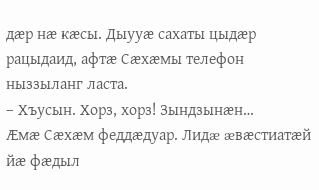дæр нæ кæсы. Дыууæ сахаты цыдæр рацыдаид, афтæ Сæхæмы телефон ныззыланг ласта.
– Хъусын. Хорз, хорз! Зындзынæн…
Æмæ Сæхæм феддæдуар. Лидæ æвæстиатæй йæ фæдыл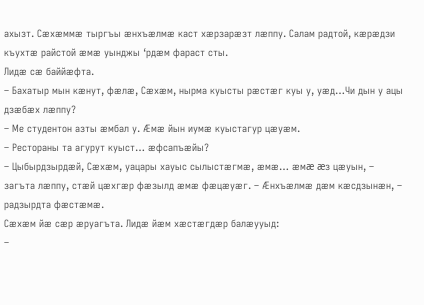ахызт. Сæхæммæ тыргъы æнхъæлмæ каст хæрзарæзт лæппу. Салам радтой, кæрæдзи къухтæ райстой æмæ уынджы ‘рдæм фараст сты.
Лидæ сæ баййæфта.
– Бахатыр мын кæнут, фæлæ, Сæхæм, нырма куысты рæстæг куы у, уæд…Чи дын у ацы дзæбæх лæппу?
– Ме студентон азты æмбал у. Æмæ йын иумæ куыстагур цæуæм.
– Рестораны та агурут куыст… æфсапъæйы?
– Цыбырдзырдæй, Сæхæм, уацары хауыс сылыстæгмæ, æмæ… æмæ æз цæуын, – загъта лæппу, стæй цæхгæр фæзылд æмæ фæцæуæг. – Æнхъæлмæ дæм кæсдзынæн, – радзырдта фæстæмæ.
Сæхæм йæ сæр æруагъта. Лидæ йæм хæстæгдæр балæууыд:
–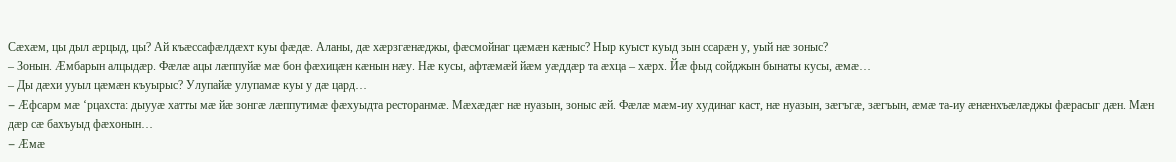Сæхæм, цы дыл æрцыд, цы? Ай къæссафæлдæхт куы фæдæ. Аланы, дæ хæрзгæнæджы, фæсмойнаг цæмæн кæныс? Ныр куыст куыд зын ссарæн у, уый нæ зоныс?
– Зонын. Æмбарын алцыдæр. Фæлæ ацы лæппуйæ мæ бон фæхицæн кæнын нæу. Нæ кусы, афтæмæй йæм уæддæр та æхца – хæрх. Йæ фыд сойджын бынаты кусы, æмæ…
– Ды дæхи ууыл цæмæн къуырыс? Улупайæ улупамæ куы у дæ цард…
– Æфсарм мæ ‘рцахста: дыууæ хатты мæ йæ зонгæ лæппутимæ фæхуыдта ресторанмæ. Мæхæдæг нæ нуазын, зоныс æй. Фæлæ мæм-иу худинаг каст, нæ нуазын, зæгъгæ, зæгъын, æмæ та-иу æнæнхъæлæджы фæрасыг дæн. Мæн дæр сæ бахъуыд фæхонын…
– Æмæ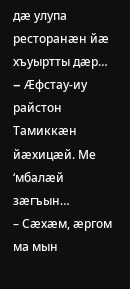дæ улупа ресторанæн йæ хъуыртты дæр…
– Æфстау-иу райстон Тамиккæн йæхицæй. Ме ‘мбалæй зæгъын…
– Сæхæм, æргом ма мын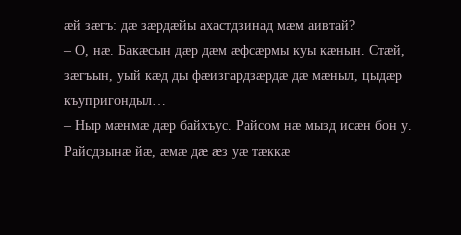æй зæгъ: дæ зæрдæйы ахастдзинад мæм аивтай?
– О, нæ. Бакæсын дæр дæм æфсæрмы куы кæнын. Стæй, зæгъын, уый кæд ды фæизгардзæрдæ дæ мæныл, цыдæр къупригондыл…
– Ныр мæнмæ дæр байхъус. Райсом нæ мызд исæн бон у. Райсдзынæ йæ, æмæ дæ æз уæ тæккæ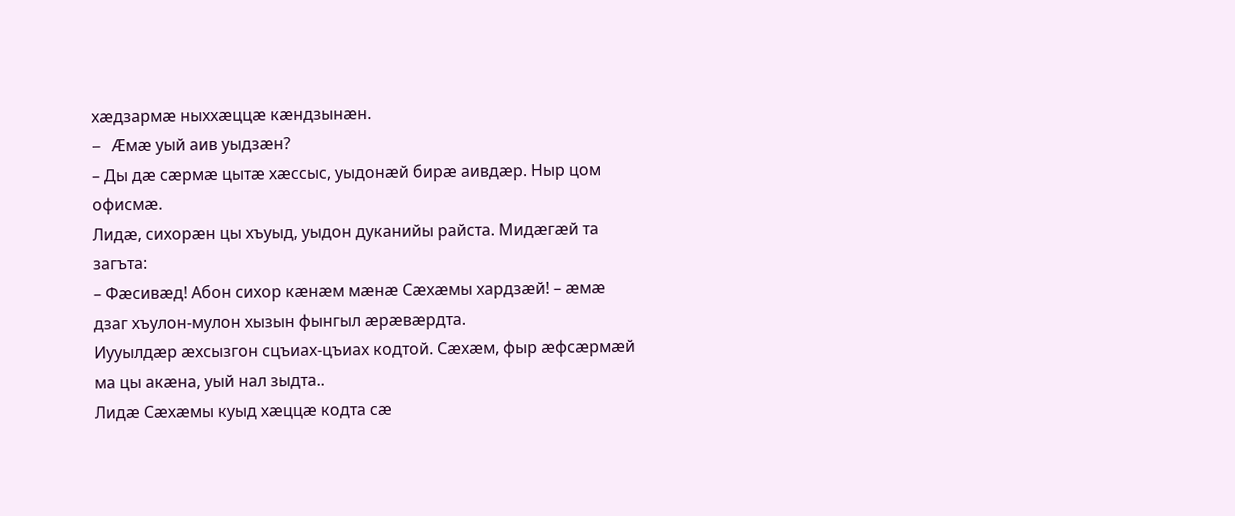хæдзармæ ныххæццæ кæндзынæн.
– Æмæ уый аив уыдзæн?
– Ды дæ сæрмæ цытæ хæссыс, уыдонæй бирæ аивдæр. Ныр цом офисмæ.
Лидæ, сихорæн цы хъуыд, уыдон дуканийы райста. Мидæгæй та загъта:
– Фæсивæд! Абон сихор кæнæм мæнæ Сæхæмы хардзæй! – æмæ дзаг хъулон-мулон хызын фынгыл æрæвæрдта.
Иууылдæр æхсызгон сцъиах-цъиах кодтой. Сæхæм, фыр æфсæрмæй ма цы акæна, уый нал зыдта..
Лидæ Сæхæмы куыд хæццæ кодта сæ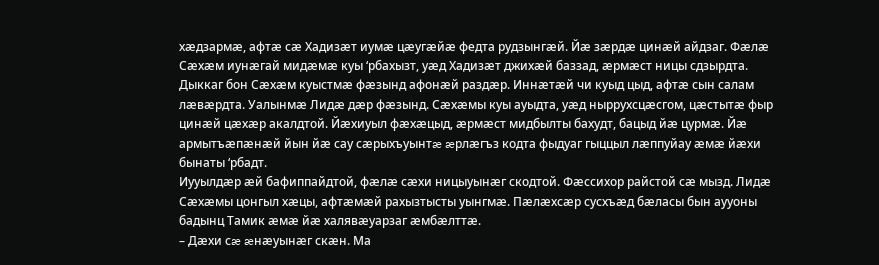хæдзармæ, афтæ сæ Хадизæт иумæ цæугæйæ федта рудзынгæй. Йæ зæрдæ цинæй айдзаг. Фæлæ Сæхæм иунæгай мидæмæ куы ‘рбахызт, уæд Хадизæт джихæй баззад, æрмæст ницы сдзырдта.
Дыккаг бон Сæхæм куыстмæ фæзынд афонæй раздæр. Иннæтæй чи куыд цыд, афтæ сын салам лæвæрдта. Уалынмæ Лидæ дæр фæзынд. Сæхæмы куы ауыдта, уæд ныррухсцæсгом, цæстытæ фыр цинæй цæхæр акалдтой. Йæхиуыл фæхæцыд, æрмæст мидбылты бахудт, бацыд йæ цурмæ. Йæ армытъæпæнæй йын йæ сау сæрыхъуынтæ æрлæгъз кодта фыдуаг гыццыл лæппуйау æмæ йæхи бынаты ‘рбадт.
Иууылдæр æй бафиппайдтой, фæлæ сæхи ницыуынæг скодтой. Фæссихор райстой сæ мызд. Лидæ Сæхæмы цонгыл хæцы, афтæмæй рахызтысты уынгмæ. Пæлæхсæр сусхъæд бæласы бын аууоны бадынц Тамик æмæ йæ халявæуарзаг æмбæлттæ.
– Дæхи сæ æнæуынæг скæн. Ма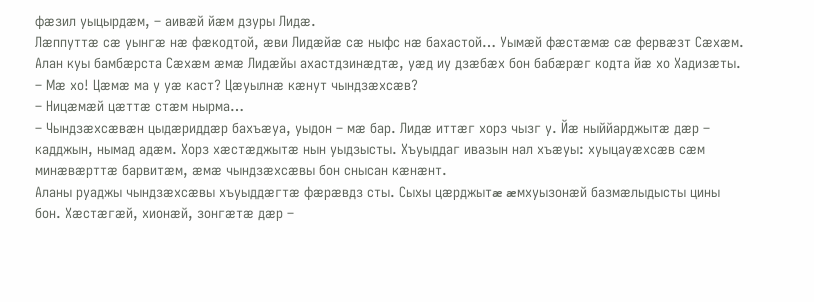фæзил уыцырдæм, – аивæй йæм дзуры Лидæ.
Лæппуттæ сæ уынгæ нæ фæкодтой, æви Лидæйæ сæ ныфс нæ бахастой… Уымæй фæстæмæ сæ фервæзт Сæхæм.
Алан куы бамбæрста Сæхæм æмæ Лидæйы ахастдзинæдтæ, уæд иу дзæбæх бон бабæрæг кодта йæ хо Хадизæты.
– Мæ хо! Цæмæ ма у уæ каст? Цæуылнæ кæнут чындзæхсæв?
– Ницæмæй цæттæ стæм нырма…
– Чындзæхсæвæн цыдæриддæр бахъæуа, уыдон – мæ бар. Лидæ иттæг хорз чызг у. Йæ ныййарджытæ дæр – кадджын, нымад адæм. Хорз хæстæджытæ нын уыдзысты. Хъуыддаг ивазын нал хъæуы: хуыцауæхсæв сæм минæвæрттæ барвитæм, æмæ чындзæхсæвы бон снысан кæнæнт.
Аланы руаджы чындзæхсæвы хъуыддæгтæ фæрæвдз сты. Сыхы цæрджытæ æмхуызонæй базмæлыдысты цины бон. Хæстæгæй, хионæй, зонгæтæ дæр –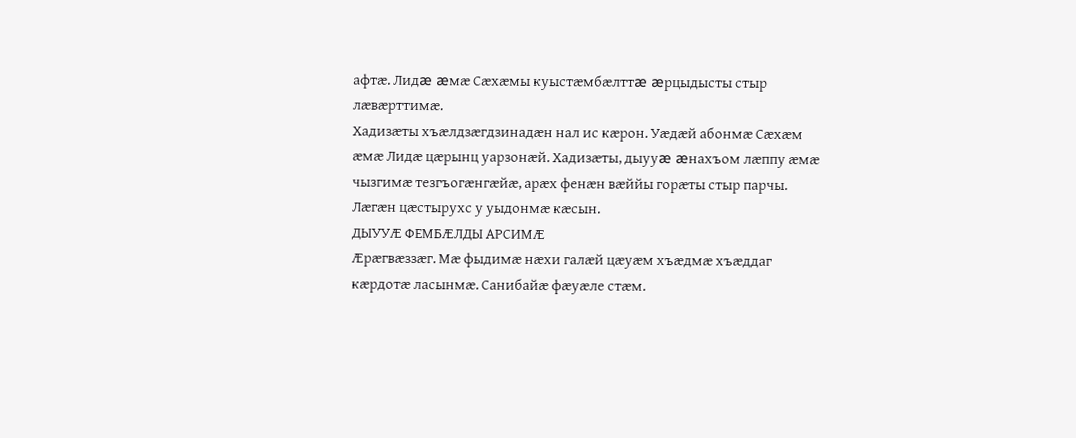афтæ. Лидæ æмæ Сæхæмы куыстæмбæлттæ æрцыдысты стыр лæвæрттимæ.
Хадизæты хъæлдзæгдзинадæн нал ис кæрон. Уæдæй абонмæ Сæхæм æмæ Лидæ цæрынц уарзонæй. Хадизæты, дыууæ æнахъом лæппу æмæ чызгимæ тезгъогæнгæйæ, арæх фенæн вæййы горæты стыр парчы. Лæгæн цæстырухс у уыдонмæ кæсын.
ДЫУУÆ ФЕМБÆЛДЫ АРСИМÆ
Æрæгвæззæг. Мæ фыдимæ нæхи галæй цæуæм хъæдмæ хъæддаг кæрдотæ ласынмæ. Санибайæ фæуæле стæм.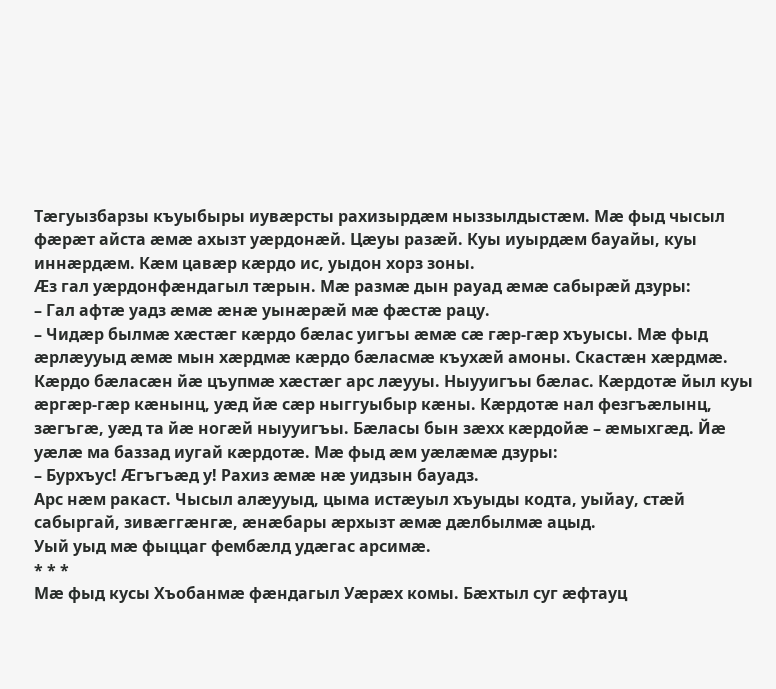Тæгуызбарзы къуыбыры иувæрсты рахизырдæм ныззылдыстæм. Мæ фыд чысыл фæрæт айста æмæ ахызт уæрдонæй. Цæуы разæй. Куы иуырдæм бауайы, куы иннæрдæм. Кæм цавæр кæрдо ис, уыдон хорз зоны.
Æз гал уæрдонфæндагыл тæрын. Мæ размæ дын рауад æмæ сабырæй дзуры:
– Гал афтæ уадз æмæ æнæ уынæрæй мæ фæстæ рацу.
– Чидæр былмæ хæстæг кæрдо бæлас уигъы æмæ сæ гæр-гæр хъуысы. Мæ фыд æрлæууыд æмæ мын хæрдмæ кæрдо бæласмæ къухæй амоны. Скастæн хæрдмæ. Кæрдо бæласæн йæ цъупмæ хæстæг арс лæууы. Ныууигъы бæлас. Кæрдотæ йыл куы æргæр-гæр кæнынц, уæд йæ сæр ныггуыбыр кæны. Кæрдотæ нал фезгъæлынц, зæгъгæ, уæд та йæ ногæй ныууигъы. Бæласы бын зæхх кæрдойæ – æмыхгæд. Йæ уæлæ ма баззад иугай кæрдотæ. Мæ фыд æм уæлæмæ дзуры:
– Бурхъус! Æгъгъæд у! Рахиз æмæ нæ уидзын бауадз.
Арс нæм ракаст. Чысыл алæууыд, цыма истæуыл хъуыды кодта, уыйау, стæй сабыргай, зивæггæнгæ, æнæбары æрхызт æмæ дæлбылмæ ацыд.
Уый уыд мæ фыццаг фембæлд удæгас арсимæ.
* * *
Мæ фыд кусы Хъобанмæ фæндагыл Уæрæх комы. Бæхтыл суг æфтауц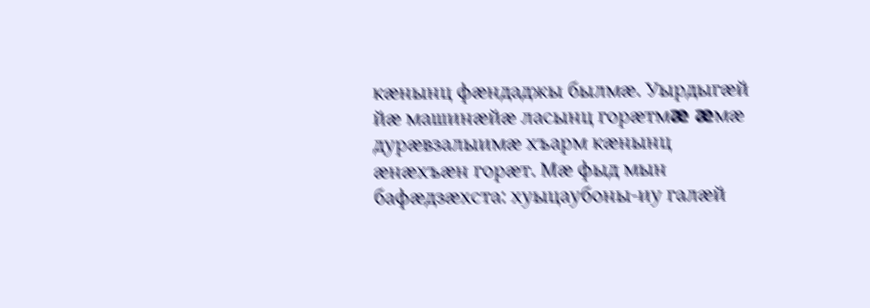кæнынц фæндаджы былмæ. Уырдыгæй йæ машинæйæ ласынц горæтмæ æмæ дурæвзалыимæ хъарм кæнынц æнæхъæн горæт. Мæ фыд мын бафæдзæхста: хуыцаубоны-иу галæй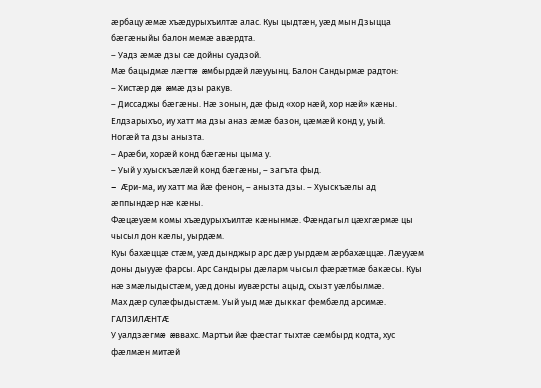æрбацу æмæ хъæдурыхъилтæ алас. Куы цыдтæн, уæд мын Дзыцца бæгæныйы балон мемæ авæрдта.
– Уадз æмæ дзы сæ дойны суадзой.
Мæ бацыдмæ лæгтæ æмбырдæй лæууынц. Балон Сандырмæ радтон:
– Хистæр дæ æмæ дзы ракув.
– Диссаджы бæгæны. Нæ зонын, дæ фыд «хор нæй, хор нæй» кæны.
Елдзарыхъо, иу хатт ма дзы аназ æмæ базон, цæмæй конд у, уый.
Ногæй та дзы анызта.
– Арæби, хорæй конд бæгæны цыма у.
– Уый у хуыскъæлæй конд бæгæны, – загъта фыд.
– Æри-ма, иу хатт ма йæ фенон, – анызта дзы. – Хуыскъæлы ад æппындæр нæ кæны.
Фæцæуæм комы хъæдурыхъилтæ кæнынмæ. Фæндагыл цæхгæрмæ цы чысыл дон кæлы, уырдæм.
Куы бахæццæ стæм, уæд дынджыр арс дæр уырдæм æрбахæццæ. Лæууæм доны дыууæ фарсы. Арс Сандыры дæларм чысыл фæрæтмæ бакæсы. Куы нæ змæлыдыстæм, уæд доны иувæрсты ацыд, схызт уæлбылмæ.
Мах дæр сулæфыдыстæм. Уый уыд мæ дыккаг фембæлд арсимæ.
ГАЛЗИЛÆНТÆ
У уалдзæгмæ æввахс. Мартъи йæ фæстаг тыхтæ сæмбырд кодта, хус фæлмæн митæй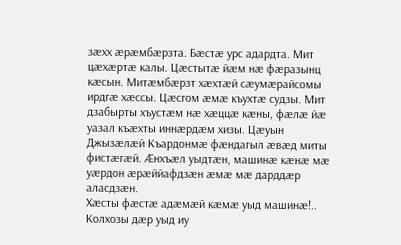зæхх æрæмбæрзта. Бæстæ урс адардта. Мит цæхæртæ калы. Цæстытæ йæм нæ фæразынц кæсын. Митæмбæрзт хæхтæй сæумæрайсомы ирдгæ хæссы. Цæсгом æмæ къухтæ судзы. Мит дзабырты хъустæм нæ хæццæ кæны, фæлæ йæ уазал къæхты иннæрдæм хизы. Цæуын Джызæлæй Къардонмæ фæндагыл æвæд миты фистæгæй. Æнхъæл уыдтæн, машинæ кæнæ мæ уæрдон æрæййафдзæн æмæ мæ дарддæр аласдзæн.
Хæсты фæстæ адæмæй кæмæ уыд машинæ!.. Колхозы дæр уыд иу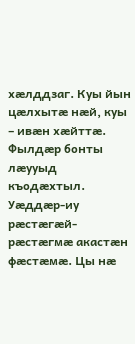хæлддзаг. Куы йын цæлхытæ нæй, куы – ивæн хæйттæ. Фылдæр бонты лæууыд къодæхтыл.
Уæддæр-иу рæстæгæй-рæстæгмæ акастæн фæстæмæ. Цы нæ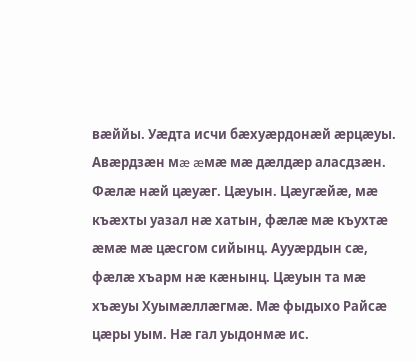вæййы. Уæдта исчи бæхуæрдонæй æрцæуы. Авæрдзæн мæ æмæ мæ дæлдæр аласдзæн. Фæлæ нæй цæуæг. Цæуын. Цæугæйæ, мæ къæхты уазал нæ хатын, фæлæ мæ къухтæ æмæ мæ цæсгом сийынц. Аууæрдын сæ, фæлæ хъарм нæ кæнынц. Цæуын та мæ хъæуы Хуымæллæгмæ. Мæ фыдыхо Райсæ цæры уым. Нæ гал уыдонмæ ис.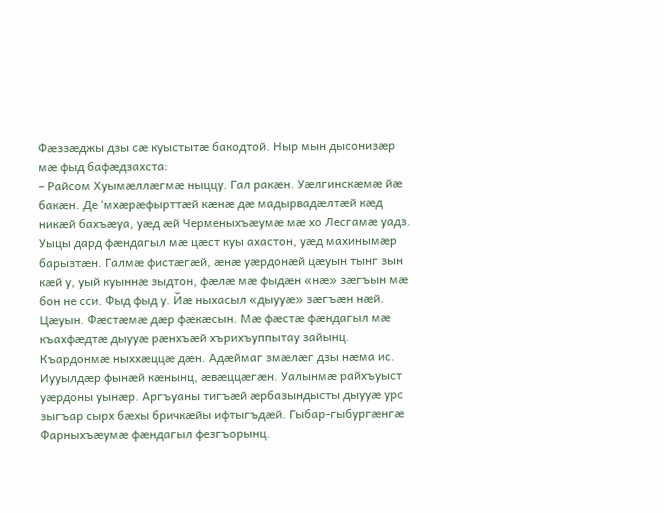Фæззæджы дзы сæ куыстытæ бакодтой. Ныр мын дысонизæр мæ фыд бафæдзахста:
– Райсом Хуымæллæгмæ ныццу. Гал ракæн. Уæлгинскæмæ йæ бакæн. Де ‘мхæрæфырттæй кæнæ дæ мадырвадæлтæй кæд никæй бахъæуа, уæд æй Черменыхъæумæ мæ хо Лесгамæ уадз.
Уыцы дард фæндагыл мæ цæст куы ахастон, уæд махинымæр барызтæн. Галмæ фистæгæй, æнæ уæрдонæй цæуын тынг зын кæй у, уый куыннæ зыдтон, фæлæ мæ фыдæн «нæ» зæгъын мæ бон не сси. Фыд фыд у. Йæ ныхасыл «дыууæ» зæгъæн нæй. Цæуын. Фæстæмæ дæр фæкæсын. Мæ фæстæ фæндагыл мæ къахфæдтæ дыууæ рæнхъæй хърихъуппытау зайынц. Къардонмæ ныххæццæ дæн. Адæймаг змæлæг дзы нæма ис. Иууылдæр фынæй кæнынц, æвæццæгæн. Уалынмæ райхъуыст уæрдоны уынæр. Аргъуаны тигъæй æрбазындысты дыууæ урс зыгъар сырх бæхы бричкæйы ифтыгъдæй. Гыбар-гыбургæнгæ Фарныхъæумæ фæндагыл фезгъорынц.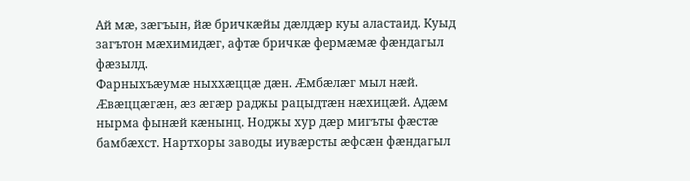Ай мæ, зæгъын, йæ бричкæйы дæлдæр куы аластаид. Куыд загътон мæхимидæг, афтæ бричкæ фермæмæ фæндагыл фæзылд.
Фарныхъæумæ ныххæццæ дæн. Æмбæлæг мыл нæй. Æвæццæгæн, æз æгæр раджы рацыдтæн нæхицæй. Адæм нырма фынæй кæнынц. Ноджы хур дæр мигъты фæстæ бамбæхст. Нартхоры заводы иувæрсты æфсæн фæндагыл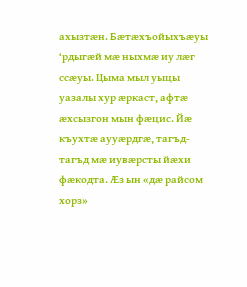ахызтæн. Бæтæхъойыхъæуы ‘рдыгæй мæ ныхмæ иу лæг ссæуы. Цыма мыл уыцы уазалы хур æркаст, афтæ æхсызгон мын фæцис. Йæ къухтæ аууæрдгæ, тагъд-тагъд мæ иувæрсты йæхи фæкодта. Æз ын «дæ райсом хорз»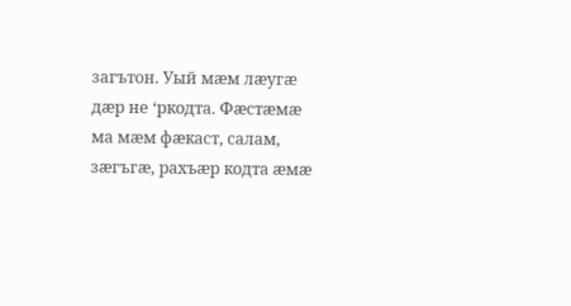загътон. Уый мæм лæугæ дæр не ‘ркодта. Фæстæмæ ма мæм фæкаст, салам, зæгъгæ, рахъæр кодта æмæ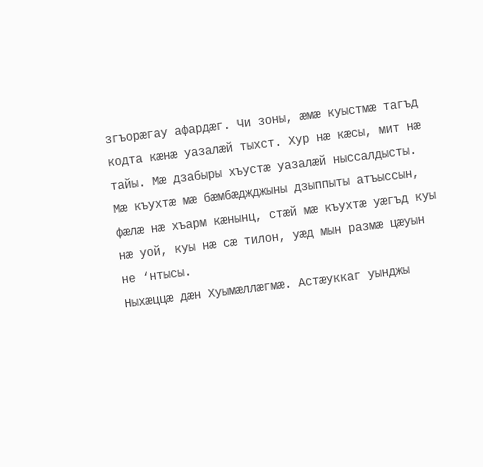згъорæгау афардæг. Чи зоны, æмæ куыстмæ тагъд кодта кæнæ уазалæй тыхст. Хур нæ кæсы, мит нæ тайы. Мæ дзабыры хъустæ уазалæй ныссалдысты. Мæ къухтæ мæ бæмбæджджыны дзыппыты атъыссын, фæлæ нæ хъарм кæнынц, стæй мæ къухтæ уæгъд куы нæ уой, куы нæ сæ тилон, уæд мын размæ цæуын не ‘нтысы.
Ныхæццæ дæн Хуымæллæгмæ. Астæуккаг уынджы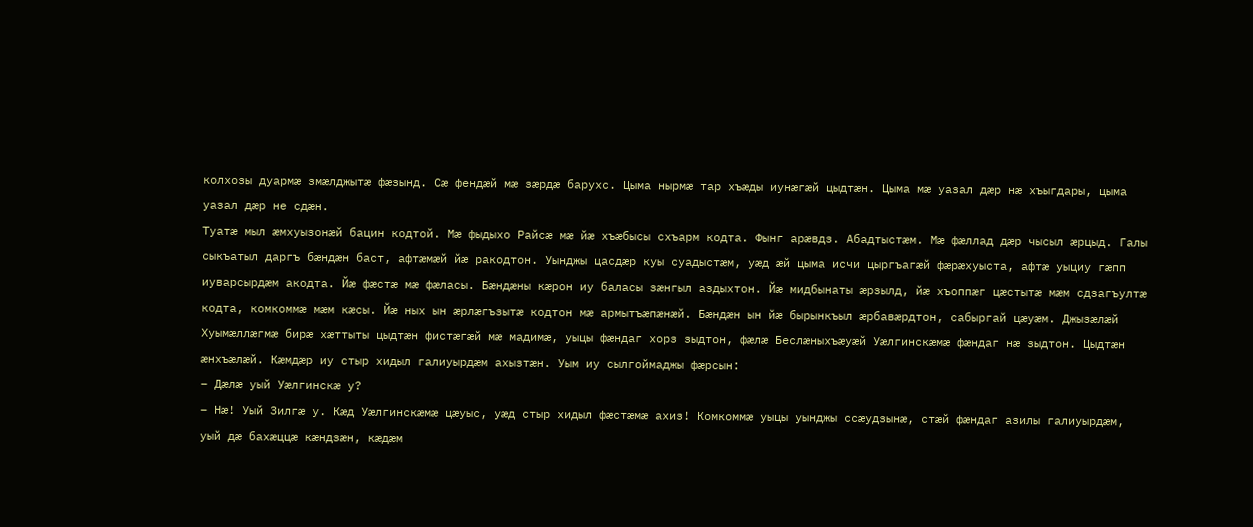колхозы дуармæ змæлджытæ фæзынд. Сæ фендæй мæ зæрдæ барухс. Цыма нырмæ тар хъæды иунæгæй цыдтæн. Цыма мæ уазал дæр нæ хъыгдары, цыма уазал дæр не сдæн.
Туатæ мыл æмхуызонæй бацин кодтой. Мæ фыдыхо Райсæ мæ йæ хъæбысы схъарм кодта. Фынг арæвдз. Абадтыстæм. Мæ фæллад дæр чысыл æрцыд. Галы сыкъатыл даргъ бæндæн баст, афтæмæй йæ ракодтон. Уынджы цасдæр куы суадыстæм, уæд æй цыма исчи цыргъагæй фæрæхуыста, афтæ уыциу гæпп иуварсырдæм акодта. Йæ фæстæ мæ фæласы. Бæндæны кæрон иу баласы зæнгыл аздыхтон. Йæ мидбынаты æрзылд, йæ хъоппæг цæстытæ мæм сдзагъултæ кодта, комкоммæ мæм кæсы. Йæ ных ын æрлæгъзытæ кодтон мæ армытъæпæнæй. Бæндæн ын йæ бырынкъыл æрбавæрдтон, сабыргай цæуæм. Джызæлæй Хуымæллæгмæ бирæ хæттыты цыдтæн фистæгæй мæ мадимæ, уыцы фæндаг хорз зыдтон, фæлæ Беслæныхъæуæй Уæлгинскæмæ фæндаг нæ зыдтон. Цыдтæн æнхъæлæй. Кæмдæр иу стыр хидыл галиуырдæм ахызтæн. Уым иу сылгоймаджы фæрсын:
– Дæлæ уый Уæлгинскæ у?
– Нæ! Уый Зилгæ у. Кæд Уæлгинскæмæ цæуыс, уæд стыр хидыл фæстæмæ ахиз! Комкоммæ уыцы уынджы ссæудзынæ, стæй фæндаг азилы галиуырдæм, уый дæ бахæццæ кæндзæн, кæдæм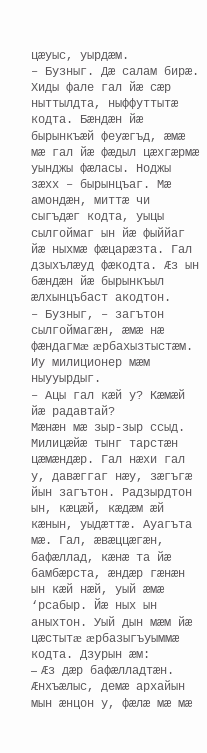цæуыс, уырдæм.
– Бузныг. Дæ салам бирæ.
Хиды фале гал йæ сæр ныттылдта, ныффуттытæ кодта. Бæндæн йæ бырынкъæй феуæгъд, æмæ мæ гал йæ фæдыл цæхгæрмæ уынджы фæласы. Ноджы зæхх – бырынцъаг. Мæ амондæн, миттæ чи сыгъдæг кодта, уыцы сылгоймаг ын йæ фыййаг йæ ныхмæ фæцарæзта. Гал дзыхълæуд фæкодта. Æз ын бæндæн йæ бырынкъыл æлхынцъбаст акодтон.
– Бузныг, – загътон сылгоймагæн, æмæ нæ фæндагмæ æрбахызтыстæм. Иу милиционер мæм ныууырдыг.
– Ацы гал кæй у? Кæмæй йæ радавтай?
Мæнæн мæ зыр-зыр ссыд. Милицæйæ тынг тарстæн цæмæндæр. Гал нæхи гал у, давæггаг нæу, зæгъгæ йын загътон. Радзырдтон ын, кæцæй, кæдæм æй кæнын, уыдæттæ. Ауагъта мæ. Гал, æвæццæгæн, бафæллад, кæнæ та йæ бамбæрста, æндæр гæнæн ын кæй нæй, уый æмæ ‘рсабыр. Йæ ных ын аныхтон. Уый дын мæм йæ цæстытæ æрбазыгъуыммæ кодта. Дзурын æм:
– Æз дæр бафæлладтæн. Æнхъæлыс, демæ архайын мын æнцон у, фæлæ мæ мæ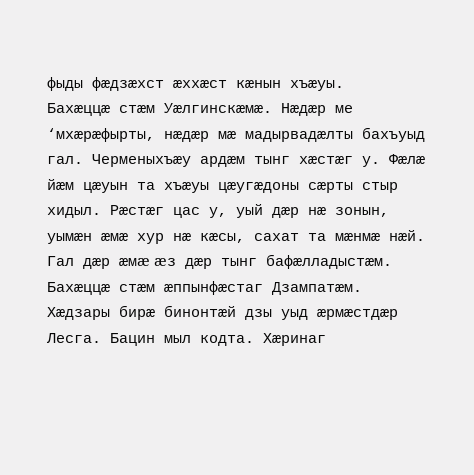фыды фæдзæхст æххæст кæнын хъæуы.
Бахæццæ стæм Уæлгинскæмæ. Нæдæр ме ‘мхæрæфырты, нæдæр мæ мадырвадæлты бахъуыд гал. Черменыхъæу ардæм тынг хæстæг у. Фæлæ йæм цæуын та хъæуы цæугæдоны сæрты стыр хидыл. Рæстæг цас у, уый дæр нæ зонын, уымæн æмæ хур нæ кæсы, сахат та мæнмæ нæй. Гал дæр æмæ æз дæр тынг бафæлладыстæм. Бахæццæ стæм æппынфæстаг Дзампатæм. Хæдзары бирæ бинонтæй дзы уыд æрмæстдæр Лесга. Бацин мыл кодта. Хæринаг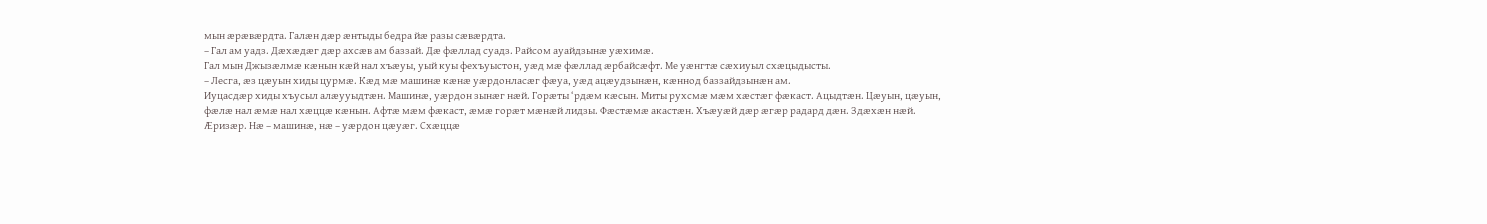мын æрæвæрдта. Галæн дæр æнтыды бедра йæ разы сæвæрдта.
– Гал ам уадз. Дæхæдæг дæр ахсæв ам баззай. Дæ фæллад суадз. Райсом ауайдзынæ уæхимæ.
Гал мын Джызæлмæ кæнын кæй нал хъæуы, уый куы фехъуыстон, уæд мæ фæллад æрбайсæфт. Ме уæнгтæ сæхиуыл схæцыдысты.
– Лесга, æз цæуын хиды цурмæ. Кæд мæ машинæ кæнæ уæрдонласæг фæуа, уæд ацæудзынæн, кæннод баззайдзынæн ам.
Иуцасдæр хиды хъусыл алæууыдтæн. Машинæ, уæрдон зынæг нæй. Горæты ‘рдæм кæсын. Миты рухсмæ мæм хæстæг фæкаст. Ацыдтæн. Цæуын, цæуын, фæлæ нал æмæ нал хæццæ кæнын. Афтæ мæм фæкаст, æмæ горæт мæнæй лидзы. Фæстæмæ акастæн. Хъæуæй дæр æгæр радард дæн. Здæхæн нæй. Æризæр. Нæ – машинæ, нæ – уæрдон цæуæг. Схæццæ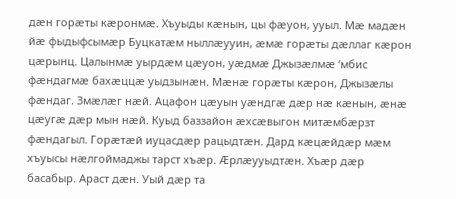дæн горæты кæронмæ. Хъуыды кæнын, цы фæуон, ууыл. Мæ мадæн йæ фыдыфсымæр Буцкатæм ныллæууин, æмæ горæты дæллаг кæрон цæрынц. Цалынмæ уырдæм цæуон, уæдмæ Джызæлмæ ‘мбис фæндагмæ бахæццæ уыдзынæн. Мæнæ горæты кæрон, Джызæлы фæндаг. Змæлæг нæй. Ацафон цæуын уæндгæ дæр нæ кæнын, æнæ цæугæ дæр мын нæй. Куыд баззайон æхсæвыгон митæмбæрзт фæндагыл. Горæтæй иуцасдæр рацыдтæн. Дард кæцæйдæр мæм
хъуысы нæлгоймаджы тарст хъæр. Æрлæууыдтæн. Хъæр дæр басабыр. Араст дæн. Уый дæр та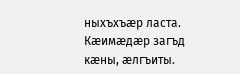ныхъхъæр ласта. Кæимæдæр загъд кæны, æлгъиты.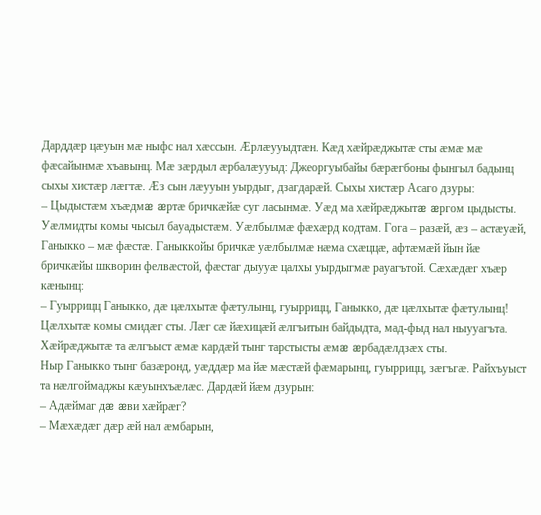Дарддæр цæуын мæ ныфс нал хæссын. Æрлæууыдтæн. Кæд хæйрæджытæ сты æмæ мæ фæсайынмæ хъавынц. Мæ зæрдыл æрбалæууыд: Джеоргуыбайы бæрæгбоны фынгыл бадынц сыхы хистæр лæгтæ. Æз сын лæууын уырдыг, дзагдарæй. Сыхы хистæр Асаго дзуры:
– Цыдыстæм хъæдмæ æртæ бричкæйæ суг ласынмæ. Уæд ма хæйрæджытæ æргом цыдысты. Уæлмидты комы чысыл бауадыстæм. Уæлбылмæ фæхæрд кодтам. Гога – разæй, æз – астæуæй, Ганыкко – мæ фæстæ. Ганыккойы бричкæ уæлбылмæ нæма схæццæ, афтæмæй йын йæ бричкæйы шкворин фелвæстой, фæстаг дыууæ цалхы уырдыгмæ рауагътой. Сæхæдæг хъæр кæнынц:
– Гуыррицц Ганыкко, дæ цæлхытæ фæтулынц, гуыррицц, Ганыкко, дæ цæлхытæ фæтулынц!
Цæлхытæ комы смидæг сты. Лæг сæ йæхицæй æлгъитын байдыдта, мад-фыд нал ныууагъта. Хæйрæджытæ та æлгъыст æмæ кардæй тынг тарстысты æмæ æрбадæлдзæх сты.
Ныр Ганыкко тынг базæронд, уæддæр ма йæ мæстæй фæмарынц, гуыррицц, зæгъгæ. Райхъуыст та нæлгоймаджы кæуынхъæлæс. Дардæй йæм дзурын:
– Адæймаг дæ æви хæйрæг?
– Мæхæдæг дæр æй нал æмбарын,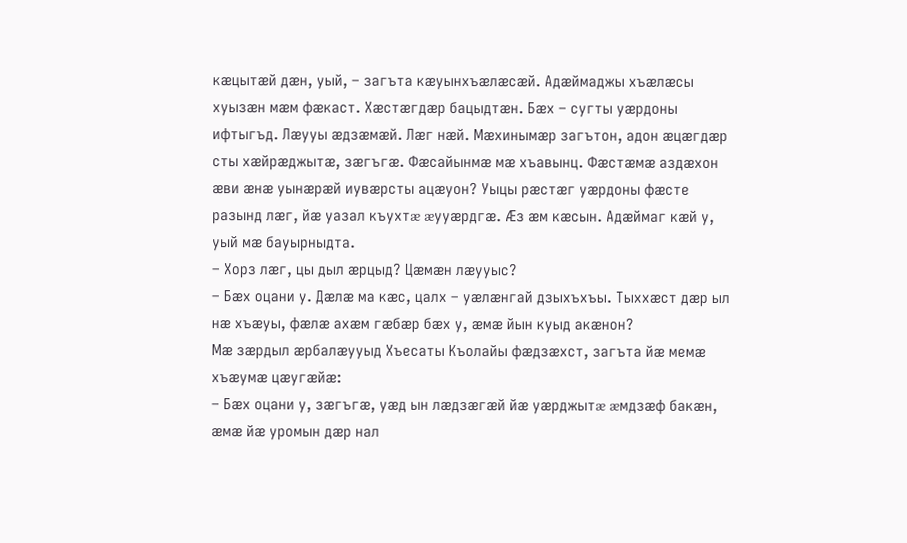кæцытæй дæн, уый, – загъта кæуынхъæлæсæй. Адæймаджы хъæлæсы хуызæн мæм фæкаст. Хæстæгдæр бацыдтæн. Бæх – сугты уæрдоны ифтыгъд. Лæууы æдзæмæй. Лæг нæй. Мæхинымæр загътон, адон æцæгдæр сты хæйрæджытæ, зæгъгæ. Фæсайынмæ мæ хъавынц. Фæстæмæ аздæхон æви æнæ уынæрæй иувæрсты ацæуон? Уыцы рæстæг уæрдоны фæсте разынд лæг, йæ уазал къухтæ æууæрдгæ. Æз æм кæсын. Адæймаг кæй у, уый мæ бауырныдта.
– Хорз лæг, цы дыл æрцыд? Цæмæн лæууыс?
– Бæх оцани у. Дæлæ ма кæс, цалх – уæлæнгай дзыхъхъы. Тыххæст дæр ыл нæ хъæуы, фæлæ ахæм гæбæр бæх у, æмæ йын куыд акæнон?
Мæ зæрдыл æрбалæууыд Хъесаты Къолайы фæдзæхст, загъта йæ мемæ хъæумæ цæугæйæ:
– Бæх оцани у, зæгъгæ, уæд ын лæдзæгæй йæ уæрджытæ æмдзæф бакæн, æмæ йæ уромын дæр нал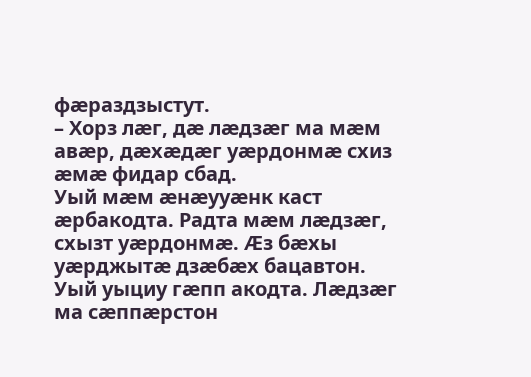фæраздзыстут.
– Хорз лæг, дæ лæдзæг ма мæм авæр, дæхæдæг уæрдонмæ схиз æмæ фидар сбад.
Уый мæм æнæууæнк каст æрбакодта. Радта мæм лæдзæг, схызт уæрдонмæ. Æз бæхы уæрджытæ дзæбæх бацавтон. Уый уыциу гæпп акодта. Лæдзæг ма сæппæрстон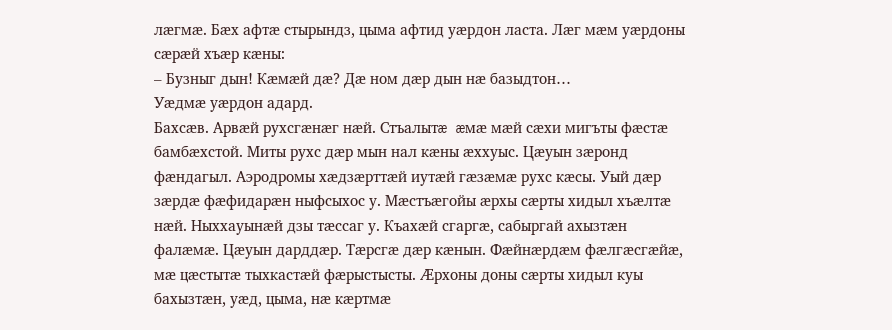лæгмæ. Бæх афтæ стырындз, цыма афтид уæрдон ласта. Лæг мæм уæрдоны сæрæй хъæр кæны:
– Бузныг дын! Кæмæй дæ? Дæ ном дæр дын нæ базыдтон…
Уæдмæ уæрдон адард.
Бахсæв. Арвæй рухсгæнæг нæй. Стъалытæ æмæ мæй сæхи мигъты фæстæ бамбæхстой. Миты рухс дæр мын нал кæны æххуыс. Цæуын зæронд фæндагыл. Аэродромы хæдзæрттæй иутæй гæзæмæ рухс кæсы. Уый дæр зæрдæ фæфидарæн ныфсыхос у. Мæстъæгойы æрхы сæрты хидыл хъæлтæ нæй. Ныххауынæй дзы тæссаг у. Къахæй сгаргæ, сабыргай ахызтæн фалæмæ. Цæуын дарддæр. Тæрсгæ дæр кæнын. Фæйнæрдæм фæлгæсгæйæ, мæ цæстытæ тыхкастæй фæрыстысты. Æрхоны доны сæрты хидыл куы бахызтæн, уæд, цыма, нæ кæртмæ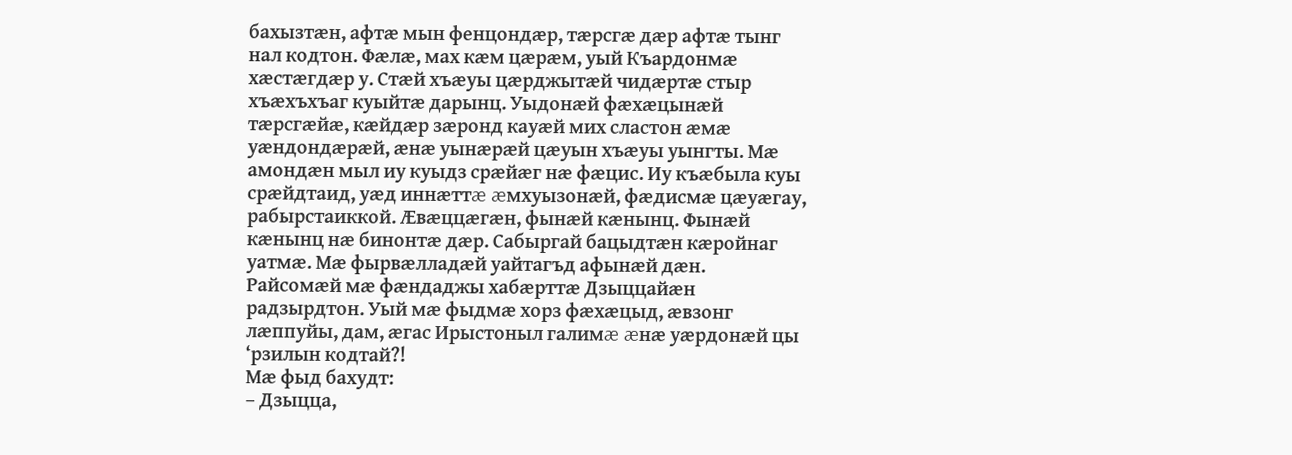бахызтæн, афтæ мын фенцондæр, тæрсгæ дæр афтæ тынг нал кодтон. Фæлæ, мах кæм цæрæм, уый Къардонмæ хæстæгдæр у. Стæй хъæуы цæрджытæй чидæртæ стыр хъæхъхъаг куыйтæ дарынц. Уыдонæй фæхæцынæй тæрсгæйæ, кæйдæр зæронд кауæй мих сластон æмæ уæндондæрæй, æнæ уынæрæй цæуын хъæуы уынгты. Мæ амондæн мыл иу куыдз срæйæг нæ фæцис. Иу къæбыла куы срæйдтаид, уæд иннæттæ æмхуызонæй, фæдисмæ цæуæгау, рабырстаиккой. Æвæццæгæн, фынæй кæнынц. Фынæй кæнынц нæ бинонтæ дæр. Сабыргай бацыдтæн кæройнаг уатмæ. Мæ фырвæлладæй уайтагъд афынæй дæн.
Райсомæй мæ фæндаджы хабæрттæ Дзыццайæн радзырдтон. Уый мæ фыдмæ хорз фæхæцыд, æвзонг лæппуйы, дам, æгас Ирыстоныл галимæ æнæ уæрдонæй цы ‘рзилын кодтай?!
Мæ фыд бахудт:
– Дзыцца,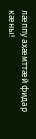лæппу ахæмттæй фидар кæны!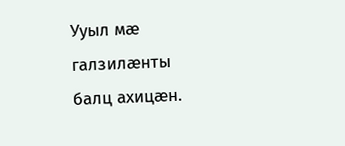Ууыл мæ галзилæнты балц ахицæн.